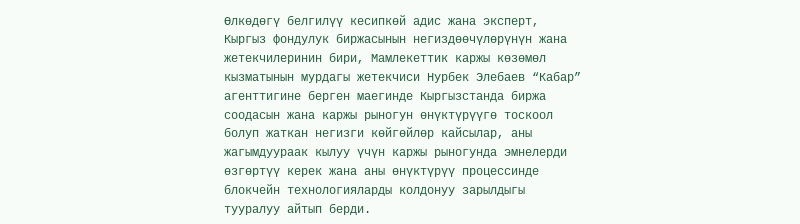Өлкөдөгү белгилүү кесипкөй адис жана эксперт, Кыргыз фондулук биржасынын негиздөөчүлөрүнүн жана жетекчилеринин бири, Мамлекеттик каржы көзөмөл кызматынын мурдагы жетекчиси Нурбек Элебаев “Кабар” агенттигине берген маегинде Кыргызстанда биржа соодасын жана каржы рыногун өнүктүрүүгө тоскоол болуп жаткан негизги көйгөйлөр кайсылар, аны жагымдуураак кылуу үчүн каржы рыногунда эмнелерди өзгөртүү керек жана аны өнүктүрүү процессинде блокчейн технологияларды колдонуу зарылдыгы тууралуу айтып берди.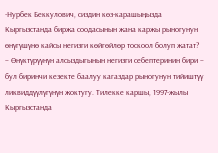-Нурбек Беккулович, сиздин көз-карашыңызда Кыргызстанда биржа соодасынын жана каржы рыногунун өнүгүшүнө кайсы негизги көйгөйлөр тоскоол болуп жатат?
– Өнүктүрүүнүн алсыздыгынын негизги себептеринин бири – бул биринчи кезекте баалуу кагаздар рыногунун тийиштүү ликвиддүүлүгүнүн жоктугу. Тилекке каршы, 1997-жылы Кыргызстанда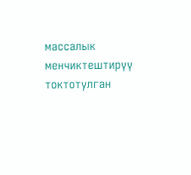массалык менчиктештирүү токтотулган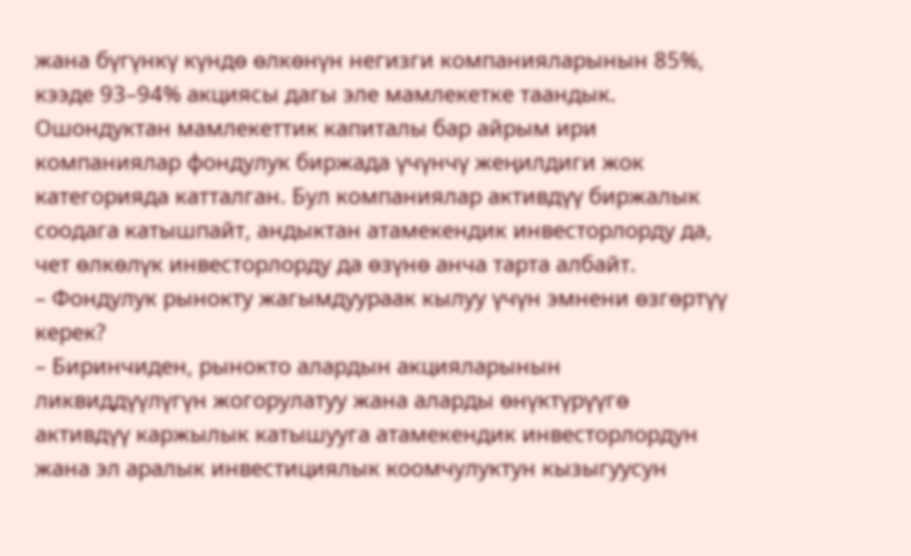жана бүгүнкү күндө өлкөнүн негизги компанияларынын 85%, кээде 93–94% акциясы дагы эле мамлекетке таандык. Ошондуктан мамлекеттик капиталы бар айрым ири компаниялар фондулук биржада үчүнчү жеңилдиги жок категорияда катталган. Бул компаниялар активдүү биржалык соодага катышпайт, андыктан атамекендик инвесторлорду да, чет өлкөлүк инвесторлорду да өзүнө анча тарта албайт.
– Фондулук рынокту жагымдуураак кылуу үчүн эмнени өзгөртүү керек?
– Биринчиден, рынокто алардын акцияларынын ликвиддүүлүгүн жогорулатуу жана аларды өнүктүрүүгө активдүү каржылык катышууга атамекендик инвесторлордун жана эл аралык инвестициялык коомчулуктун кызыгуусун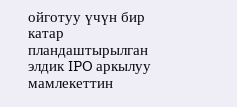ойготуу үчүн бир катар пландаштырылган элдик IPO аркылуу мамлекеттин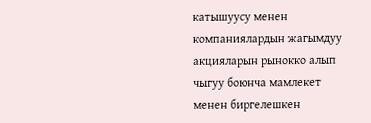катышуусу менен компаниялардын жагымдуу акцияларын рынокко алып чыгуу боюнча мамлекет менен биргелешкен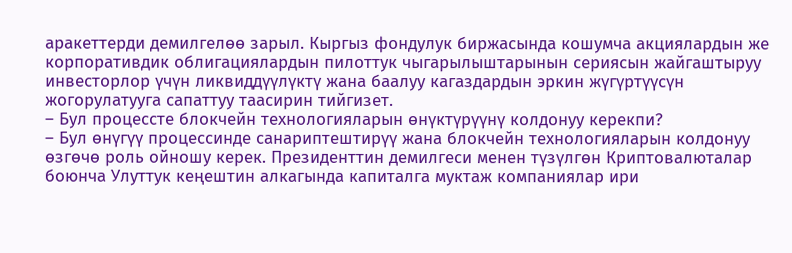аракеттерди демилгелөө зарыл. Кыргыз фондулук биржасында кошумча акциялардын же корпоративдик облигациялардын пилоттук чыгарылыштарынын сериясын жайгаштыруу инвесторлор үчүн ликвиддүүлүктү жана баалуу кагаздардын эркин жүгүртүүсүн жогорулатууга сапаттуу таасирин тийгизет.
– Бул процессте блокчейн технологияларын өнүктүрүүнү колдонуу керекпи?
– Бул өнүгүү процессинде санариптештирүү жана блокчейн технологияларын колдонуу өзгөчө роль ойношу керек. Президенттин демилгеси менен түзүлгөн Криптовалюталар боюнча Улуттук кеңештин алкагында капиталга муктаж компаниялар ири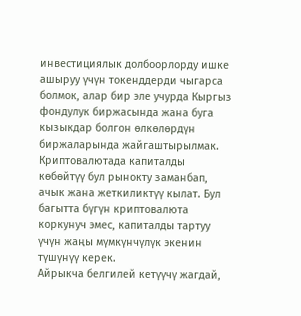инвестициялык долбоорлорду ишке ашыруу үчүн токенддерди чыгарса болмок, алар бир эле учурда Кыргыз фондулук биржасында жана буга кызыкдар болгон өлкөлөрдүн биржаларында жайгаштырылмак. Криптовалютада капиталды көбөйтүү бул рынокту заманбап, ачык жана жеткиликтүү кылат. Бул багытта бүгүн криптовалюта коркунуч эмес, капиталды тартуу үчүн жаңы мүмкүнчүлүк экенин түшүнүү керек.
Айрыкча белгилей кетүүчү жагдай,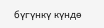бүгүнкү күндө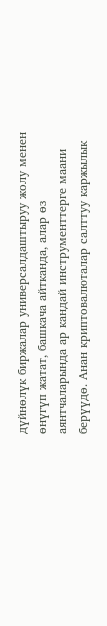дүйнөлүк биржалар универсалдаштыруу жолу менен өнүгүп жатат, башкача айтканда, алар өз аянтчаларында ар кандай инструменттерге маани берүүдө. Анан криптовалюталар салттуу каржылык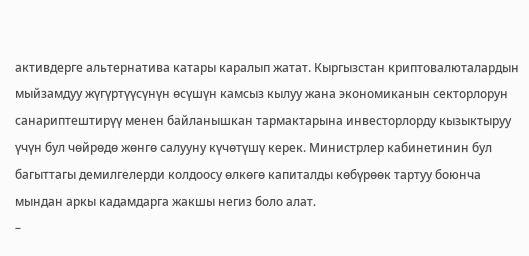активдерге альтернатива катары каралып жатат. Кыргызстан криптовалюталардын мыйзамдуу жүгүртүүсүнүн өсүшүн камсыз кылуу жана экономиканын секторлорун санариптештирүү менен байланышкан тармактарына инвесторлорду кызыктыруу үчүн бул чөйрөдө жөнгө салууну күчөтүшү керек. Министрлер кабинетинин бул багыттагы демилгелерди колдоосу өлкөгө капиталды көбүрөөк тартуу боюнча мындан аркы кадамдарга жакшы негиз боло алат.
–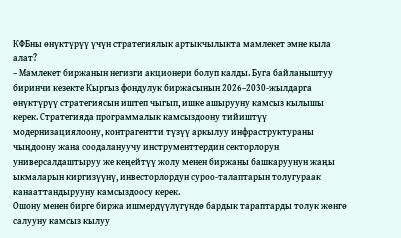КФБны өнүктүрүү үчүн стратегиялык артыкчылыкта мамлекет эмне кыла алат?
– Мамлекет биржанын негизги акционери болуп калды. Буга байланыштуу биринчи кезекте Кыргыз фондулук биржасынын 2026–2030-жылдарга өнүктүрүү стратегиясын иштеп чыгып, ишке ашырууну камсыз кылышы керек. Стратегияда программалык камсыздоону тийиштүү модернизациялоону, контрагентти түзүү аркылуу инфраструктураны чыңдоону жана соодалануучу инструменттердин секторлорун универсалдаштыруу же кеңейтүү жолу менен биржаны башкаруунун жаңы ыкмаларын киргизүүнү, инвесторлордун суроо-талаптарын толугураак канааттандырууну камсыздоосу керек.
Ошону менен бирге биржа ишмердүүлүгүндө бардык тараптарды толук жөнгө салууну камсыз кылуу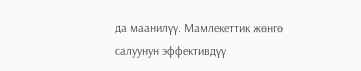да маанилүү. Мамлекеттик жөнгө салуунун эффективдүү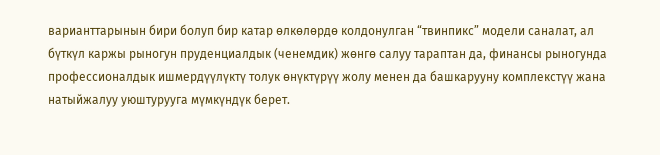варианттарынын бири болуп бир катар өлкөлөрдө колдонулган “твинпикс” модели саналат, ал бүткүл каржы рыногун пруденциалдык (ченемдик) жөнгө салуу тараптан да, финансы рыногунда профессионалдык ишмердүүлүктү толук өнүктүрүү жолу менен да башкарууну комплекстүү жана натыйжалуу уюштурууга мүмкүндүк берет.